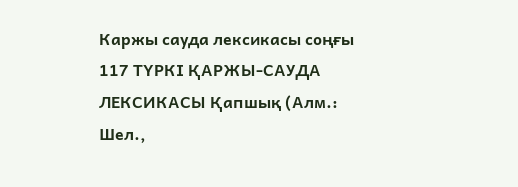Каржы сауда лексикасы соңғы
117 ТҮРКІ ҚАРЖЫ-САУДА ЛЕКСИКАСЫ Қапшық (Алм.: Шел.,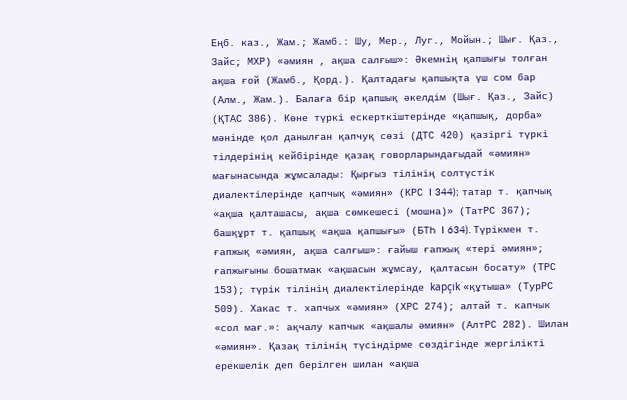Еңб. каз., Жам.; Жамб.: Шу, Мер., Луг., Мойын.; Шығ. Қаз., Зайс; МХР) «әмиян , ақша салғыш»: Әкемнің қапшығы толған ақша ғой (Жамб., Қорд.). Қалтадағы қапшықта үш сом бар (Алм., Жам.). Балаға бір қапшық әкелдім (Шығ. Қаз., Зайс) (ҚТАС 386). Көне түркі ескерткіштерінде «қапшық, дорба» мәнінде қол данылған қапчуқ сөзі (ДТС 420) қазіргі түркі тілдерінің кейбірінде қазақ говорларындағыдай «әмиян» мағынасында жұмсалады: Қырғыз тілінің солтүстік диалектілерінде қапчық «әмиян» (КРС I 344); татар т. қапчық «ақша қалташасы, ақша сөмкешесі (мошна)» (ТатРС 367); башқұрт т. қапшық «ақша қапшығы» (БТҺ I 634). Түрікмен т. ғапжық «әмиян, ақша салғыш»: ғайыш ғапжық «тері әмиян»; ғапжығыны бошатмак «ақшасын жұмсау, қалтасын босату» (ТРС 153); түрік тілінің диалектілерінде kapçık «құтыша» (ТурРС 509). Хакас т. хапчых «әмиян» (ХРС 274); алтай т. капчык «сол мағ.»: ақчалу капчык «ақшалы әмиян» (АлтРС 282). Шилан «әмиян». Қазақ тілінің түсіндірме сөздігінде жергілікті ерекшелік деп берілген шилан «ақша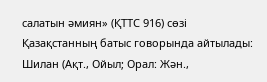салатын әмиян» (ҚТТС 916) cөзі Қазақстанның батыс говорында айтылады: Шилан (Ақт., Ойыл; Орал: Жән.,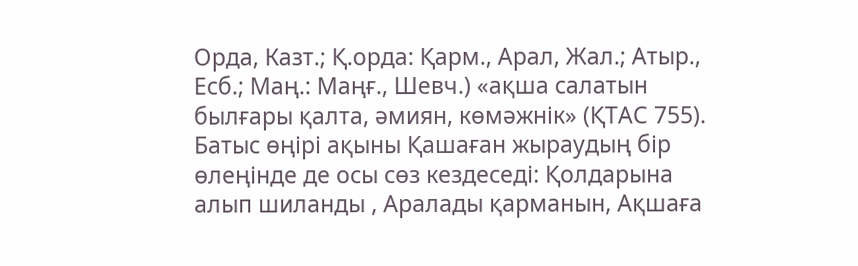Орда, Казт.; Қ.орда: Қарм., Арал, Жал.; Атыр., Есб.; Маң.: Маңғ., Шевч.) «ақша салатын былғары қалта, әмиян, көмәжнік» (ҚТАС 755). Батыс өңірі ақыны Қашаған жыраудың бір өлеңінде де осы сөз кездеседі: Қолдарына алып шиланды , Аралады қарманын, Ақшаға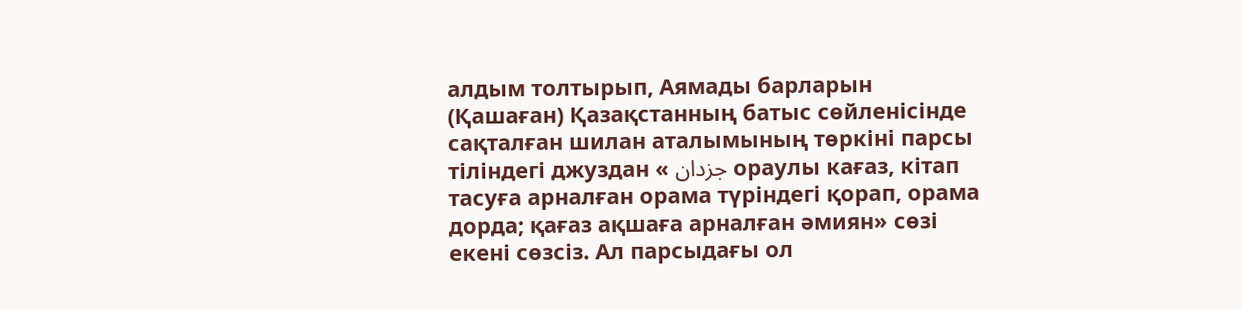алдым толтырып, Аямады барларын (Қашаған) Қазақстанның батыс сөйленісінде сақталған шилан аталымының төркіні парсы тіліндегі джуздан « جزدان ораулы кағаз, кітап тасуға арналған орама түріндегі қорап, орама дорда; қағаз ақшаға арналған әмиян» сөзі екені сөзсіз. Ал парсыдағы ол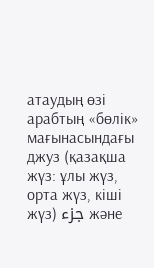атаудың өзі арабтың «бөлік» мағынасындағы джуз (қазақша жүз: ұлы жүз, орта жүз, кіші жүз) جزء және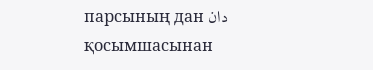парсының дан دان қосымшасынан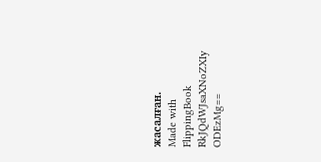жасалған.
Made with FlippingBook
RkJQdWJsaXNoZXIy ODEzMg==